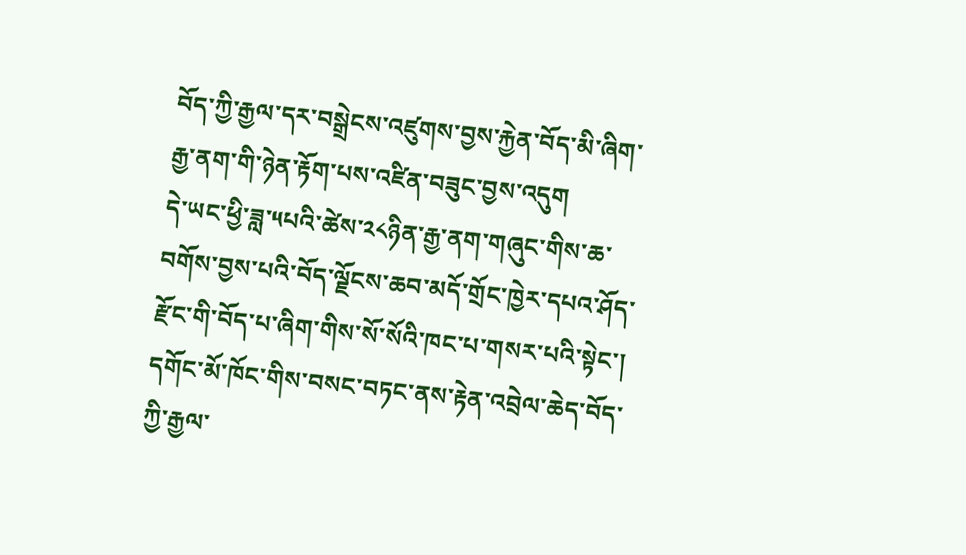བོད་ཀྱི་རྒྱལ་དར་བསྒྲེངས་འཛུགས་བྱས་རྐྱེན་བོད་མི་ཞིག་རྒྱ་ནག་གི་ཉེན་རྟོག་པས་འཛིན་བཟུང་བྱས་འདུག
དེ་ཡང་ཕྱི་ཟླ་༥པའི་ཚེས་༢༨ཉིན་རྒྱ་ནག་གཞུང་གིས་ཆ་བགོས་བྱས་པའི་བོད་ལྗོངས་ཆབ་མདོ་གྲོང་ཁྱེར་དཔའ་ཤོད་རྫོང་གི་བོད་པ་ཞིག་གིས་སོ་སོའི་ཁང་པ་གསར་པའི་སྟེང་། དགོང་མོ་ཁོང་གིས་བསང་བཏང་ནས་རྟེན་འབྲེལ་ཆེད་བོད་ཀྱི་རྒྱལ་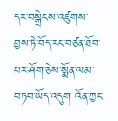དར་བསྒྲེངས་འཛུགས་བྱས་ཏེ་བོད་རང་བཙན་ཐོབ་པར་ཤོག་ཅེས་སྨོན་ལམ་བཏབ་ཡོད་འདུག འོན་ཀྱང་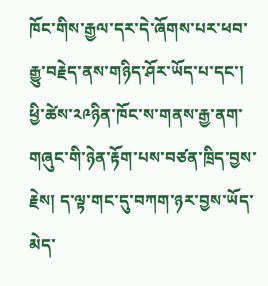ཁོང་གིས་རྒྱལ་དར་དེ་ཞོགས་པར་ཕབ་རྒྱུ་བརྗེད་ནས་གཉིད་ཤོར་ཡོད་པ་དང་། ཕྱི་ཚེས་༢༩ཉིན་ཁོང་ས་གནས་རྒྱ་ནག་གཞུང་གི་ཉེན་རྟོག་པས་བཙན་ཁྲིད་བྱས་རྗེས། ད་ལྟ་གང་དུ་བཀག་ཉར་བྱས་ཡོད་མེད་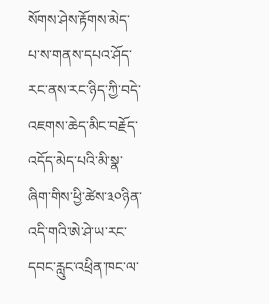སོགས་ཤེས་རྟོགས་མེད་པ་ས་གནས་དཔའ་ཤོད་རང་ནས་རང་ཉིད་ཀྱི་བདེ་འཇགས་ཆེད་མིང་བརྗོད་འདོད་མེད་པའི་མི་སྣ་ཞིག་གིས་ཕྱི་ཚེས་༣༠ཉིན་འདི་གའི་ཨེ་ཤེ་ཡ་རང་དབང་རླུང་འཕྲིན་ཁང་ལ་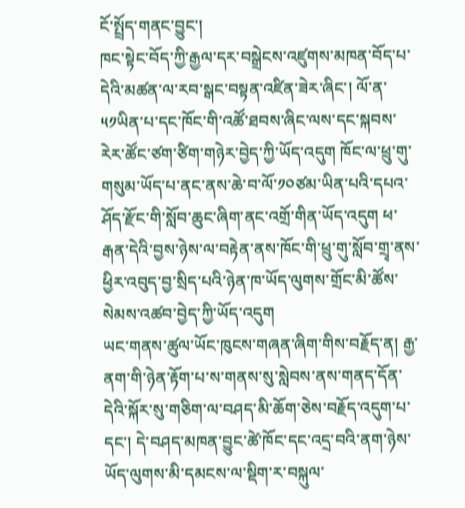ངོ་སྤྲོད་གནང་བྱུང་།
ཁང་སྟེང་བོད་ཀྱི་རྒྱལ་དར་བསྒྲེངས་འཛུགས་མཁན་བོད་པ་དེའི་མཚན་ལ་རབ་སྒང་བསྟན་འཛིན་ཟེར་ཞིང་། ལོ་ན་༥༡ཡིན་པ་དང་ཁོང་གི་འཚོ་ཐབས་ཞིང་ལས་དང་སྐབས་རེར་ཚོང་ཙག་ཙིག་གཉེར་བྱེད་ཀྱི་ཡོད་འདུག ཁོང་ལ་ཕྲུ་གུ་གསུམ་ཡོད་པ་ནང་ནས་ཆེ་བ་ལོ་༡༠ཙམ་ཡིན་པའི་དཔའ་ཤོད་རྫོང་གི་སློབ་ཆུང་ཞིག་ནང་འགྲོ་གིན་ཡོད་འདུག ཕ་རྒན་དེའི་བྱས་ཉེས་ལ་བརྟེན་ནས་ཁོང་གི་ཕྲུ་གུ་སློབ་གྲྭ་ནས་ཕྱིར་འབུད་བྱ་སྲིད་པའི་ཉེན་ཁ་ཡོད་ལུགས་གྲོང་མི་ཚོས་སེམས་འཚབ་བྱེད་ཀྱི་ཡོད་འདུག
ཡང་གནས་ཚུལ་ཡོང་ཁུངས་གཞན་ཞིག་གིས་བརྗོད་ན། རྒྱ་ནག་གི་ཉེན་རྟོག་པ་ས་གནས་སུ་སླེབས་ནས་གནད་དོན་དེའི་སྐོར་སུ་གཅིག་ལ་བཤད་མི་ཆོག་ཅེས་བརྗོད་འདུག་པ་དང་། དེ་བཤད་མཁན་བྱུང་ཚེ་ཁོང་དང་འདྲ་བའི་ནག་ཉེས་ཡོད་ལུགས་མི་དམངས་ལ་སྡིག་ར་བསྐུལ་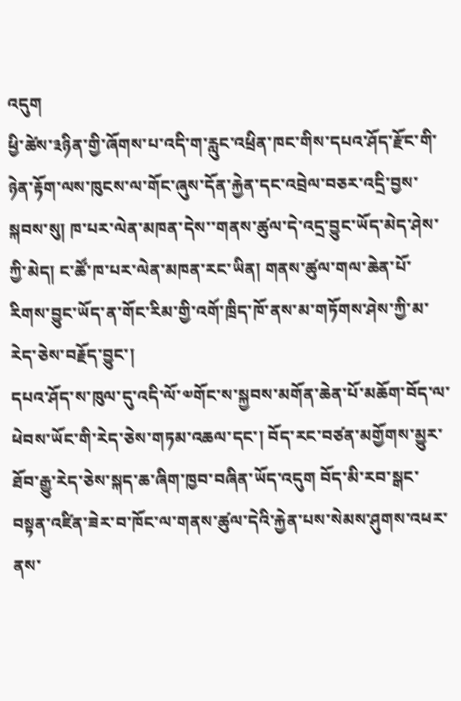འདུག
ཕྱི་ཚེས་༣ཉིན་གྱི་ཞོགས་པ་འདི་ག་རླུང་འཕྲིན་ཁང་གིས་དཔའ་ཤོད་རྫོང་གི་ཉེན་རྟོག་ལས་ཁུངས་ལ་གོང་ཞུས་དོན་རྐྱེན་དང་འབྲེལ་བཅར་འདྲི་བྱས་སྐབས་སུ། ཁ་པར་ལེན་མཁན་དེས་་གནས་ཚུལ་དེ་འདྲ་བྱུང་ཡོད་མེད་ཤེས་ཀྱི་མེད། ང་ཚོ་ཁ་པར་ལེན་མཁན་རང་ཡིན། གནས་ཚུལ་གལ་ཆེན་པོ་རིགས་བྱུང་ཡོད་ན་གོང་རིམ་གྱི་འགོ་ཁྲིད་ཁོ་ནས་མ་གཏོགས་ཤེས་ཀྱི་མ་རེད་ཅེས་བརྗོད་བྱུང་།
དཔའ་ཤོད་ས་ཁུལ་དུ་འདི་ལོ་༧གོང་ས་སྐྱབས་མགོན་ཆེན་པོ་མཆོག་བོད་ལ་ཕེབས་ཡོང་གི་རེད་ཅེས་གཏམ་འཆལ་དང་། བོད་རང་བཙན་མགྱོགས་མྱུར་ཐོབ་རྒྱུ་རེད་ཅེས་སྐད་ཆ་ཞིག་ཁྱབ་བཞིན་ཡོད་འདུག བོད་མི་རབ་སྒང་བསྟན་འཛིན་ཟེར་བ་ཁོང་ལ་གནས་ཚུལ་དེའི་རྐྱེན་པས་སེམས་ཤུགས་འཕར་ནས་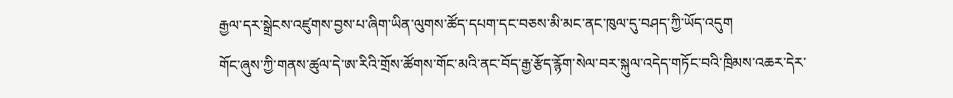རྒྱལ་དར་སྒྲེངས་འཛུགས་བྱས་པ་ཞིག་ཡིན་ལུགས་ཚོད་དཔག་དང་བཅས་མི་མང་ནང་ཁུལ་དུ་བཤད་ཀྱི་ཡོད་འདུག
གོང་ཞུས་ཀྱི་གནས་ཚུལ་དེ་ཨ་རིའི་གྲོས་ཚོགས་གོང་མའི་ནང་བོད་རྒྱ་རྩོད་རྙོག་སེལ་བར་སྐུལ་འདེད་གཏོང་བའི་ཁྲིམས་འཆར་དེར་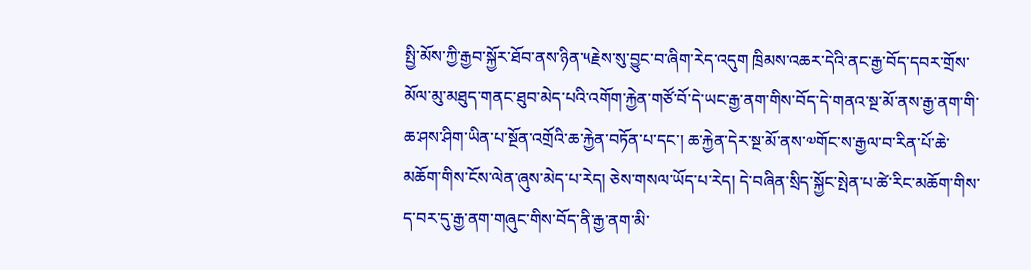སྤྱི་མོས་ཀྱི་རྒྱབ་སྐྱོར་ཐོབ་ནས་ཉིན་༥རྗེས་སུ་བྱུང་བ་ཞིག་རེད་འདུག ཁྲིམས་འཆར་དེའི་ནང་རྒྱ་བོད་དབར་གྲོས་མོལ་མུ་མཐུད་གནང་ཐུབ་མེད་པའི་འགོག་རྐྱེན་གཙོ་བོ་དེ་ཡང་རྒྱ་ནག་གིས་བོད་དེ་གནའ་སྔ་མོ་ནས་རྒྱ་ནག་གི་ཆ་ཤས་ཤིག་ཡིན་པ་སྔོན་འགྲོའི་ཆ་རྐྱེན་བཏོན་པ་དང་། ཆ་རྐྱེན་དེར་སྔ་མོ་ནས་༧གོང་ས་རྒྱལ་བ་རིན་པོ་ཆེ་མཆོག་གིས་ངོས་ལེན་ཞུས་མེད་པ་རེད། ཅེས་གསལ་ཡོད་པ་རེད། དེ་བཞིན་སྲིད་སྐྱོང་སྤེན་པ་ཚེ་རིང་མཆོག་གིས་ད་བར་དུ་རྒྱ་ནག་གཞུང་གིས་བོད་ནི་རྒྱ་ནག་མི་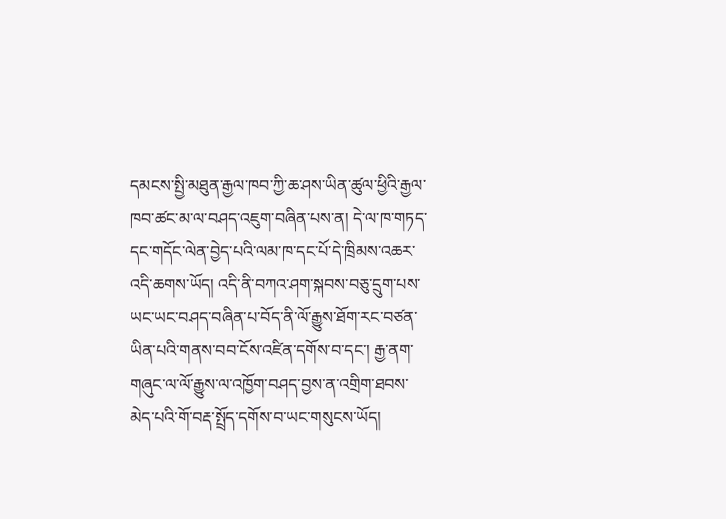དམངས་སྤྱི་མཐུན་རྒྱལ་ཁབ་ཀྱི་ཆ་ཤས་ཡིན་ཚུལ་ཕྱིའི་རྒྱལ་ཁབ་ཚང་མ་ལ་བཤད་འཇུག་བཞིན་པས་ན། དེ་ལ་ཁ་གཏད་དང་གདོང་ལེན་བྱེད་པའི་ལམ་ཁ་དང་པོ་དེ་ཁྲིམས་འཆར་འདི་ཆགས་ཡོད། འདི་ནི་བཀའ་ཤག་སྐབས་བཅུ་དྲུག་པས་ཡང་ཡང་བཤད་བཞིན་པ་བོད་ནི་ལོ་རྒྱུས་ཐོག་རང་བཙན་ཡིན་པའི་གནས་བབ་ངོས་འཛིན་དགོས་བ་དང་། རྒྱ་ནག་གཞུང་ལ་ལོ་རྒྱུས་ལ་འཁྱོག་བཤད་བྱས་ན་འགྲིག་ཐབས་མེད་པའི་གོ་བརྡ་སྤྲོད་དགོས་བ་ཡང་གསུངས་ཡོད།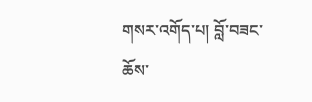གསར་འགོད་པ། བློ་བཟང་ཆོས་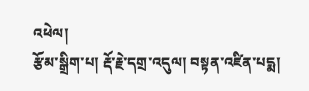འཕེལ།
རྩོམ་སྒྲིག་པ། རྡོ་རྗེ་དགྲ་འདུལ། བསྟན་འཛིན་པདྨ།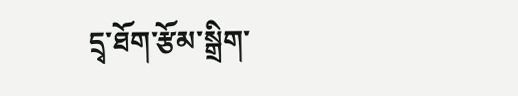དྲྭ་ཐོག་རྩོམ་སྒྲིག་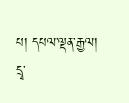པ། དཔལ་ལྡན་རྒྱལ།
དྲྭ་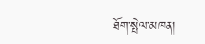ཐོག་སྤེལ་མཁན།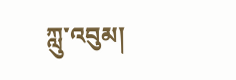ཀླུ་འབུམ།